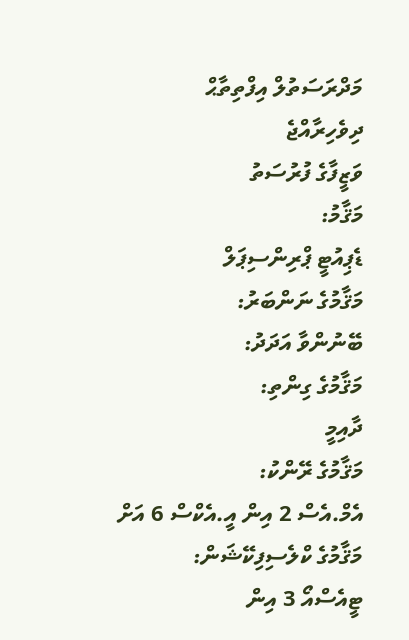މަދްރަސަތުލް އިފްތިތާޙް
ދިވެހިރާއްޖެ
ވަޒީފާގެ ފުރުސަތު
މަޤާމު:
ޑެޕިއުޓީ ޕްރިންސިޕަލް
މަޤާމުގެ ނަންބަރު:
ބޭނުންވާ އަދަދު:
މަޤާމުގެ ގިންތި:
ދާއިމީ
މަޤާމުގެ ރޭންކު:
އެމް.އެސް 2 އިން އީ.އެކްސް 6 އަށް
މަޤާމުގެ ކްލެސިފިކޭޝަން:
ޓީއެސްއޯ 3 އިން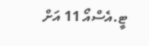ޓީ.އެސްއޯ 11 އަށް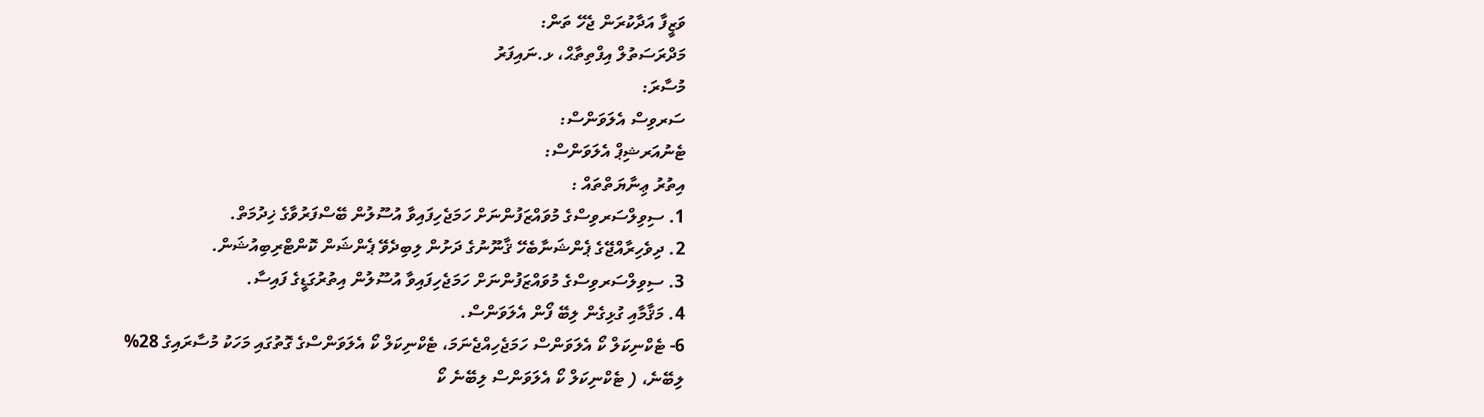ވަޒީފާ އަދާކުރަން ޖެހޭ ތަން:
މަދްރަސަތުލް އިފްތިތާޙް، ޅ.ނައިފަރު
މުސާރަ:
ސަރވިސް އެލަވަންސް:
ޓެނުއަރޝިޕް އެލަވަންސް:
އިތުރު ޢިނާޔަތްތައް :
1. ސިވިލްސަރވިސްގެ މުވައްޒަފުންނަށް ހަމަޖެހިފައިވާ އުސޫލުން ބޭސްފަރުވާގެ ޚިދުމަތް.
2. ދިވެހިރާއްޖޭގެ ޕެންޝަނާބެހޭ ޤާނޫނުގެ ދަށުން ލިބިދެވޭ ޕެންޝަން ކޮންޓްރިބިއުޝަން.
3. ސިވިލްސަރވިސްގެ މުވައްޒަފުންނަށް ހަމަޖެހިފައިވާ އުސޫލުން އިތުރުގަޑީގެ ފައިސާ.
4. މަޤާމާއި ގުޅިގެން ލިބޭ ފޯން އެލަވަންސް.
6- ޓެކްނިކަލް ކޯ އެލަވަންސް ހަމަޖެހިއްޖެނަމަ، ޓެކްނިކަލް ކޯ އެލަވަންސްގެ ގޮތުގައި މަހަކު މުސާރައިގެ 28% ލިބޭނެ، ( ޓެކްނިކަލް ކޯ އެލަވަންސް ލިބޭނެ ކޯ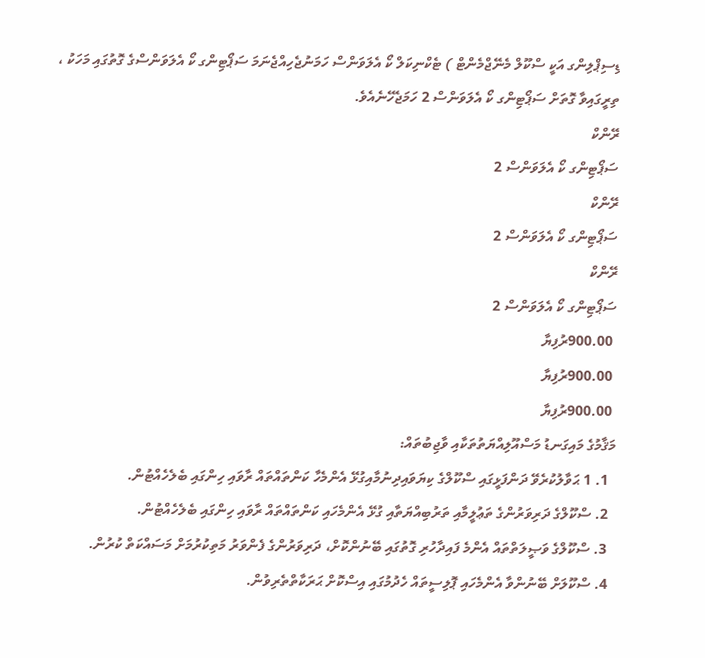ޑިސިޕްލިންގ އަކީ ސްކޫލް މެނޭޖްމެންޓް ) ޓެކްނިކަލް ކޯ އެލަވަންސް ހަމަނުޖެހިއްޖެނަމަ ސަޕޯޓިންގ ކޯ އެލަވަންސްގެ ގޮތުގައި މަހަކު ، ތިރީގައިވާ ގޮތަށް ސަޕޯޓިންގ ކޯ އެލަވަންސް 2 ހަމަޖެހޭނެއެވެ.
ރޭންކް
ސަޕޯޓިންގ ކޯ އެލަވަންސް 2
ރޭންކް
ސަޕޯޓިންގ ކޯ އެލަވަންސް 2
ރޭންކް
ސަޕޯޓިންގ ކޯ އެލަވަންސް 2
 900.00ރުފިޔާ
 900.00ރުފިޔާ
 900.00ރުފިޔާ
މަޤާމުގެ މައިގަނޑު މަސްއޫލިއްޔަތުތަކާއި ވާޖިބުތައް:
  1. 1 ޙަވާލުކުރެވޭ ދަންފަޅީގައި ސްކޫލްގެ ކިޔަވައިދިނުމާއިގުޅޭ އެންމެހާ ކަންތައްތައް ރާވައި ހިންގައި ބެލެހެއްޓުން.
  2. ސްކޫލްގެ ދަރިވަރުންގެ ތަޢުލީމާއި ތަރުބިއްޔަތާއި ގުޅޭ އެންމެހައި ކަންތައްތައް ރާވައި ހިންގައި ބެލެހެއްޓުން.
  3. ސްކޫލްގެ ވަޞީލަތްތައް އެންމެ ފައިދާހުރި ގޮތުގައި ބޭނުންކޮށް، ދަރިވަރުންގެ ފެންވަރު މަތިކުރުމަށް މަސައްކަތް ކުރުން.
  4. ސްކޫލަށް ބޭނުންވާ އެންމެހައި ޕޮލިސީތައް ހެދުމުގައި އިސްކޮށް ޙަރަކާތްތެރިވުން.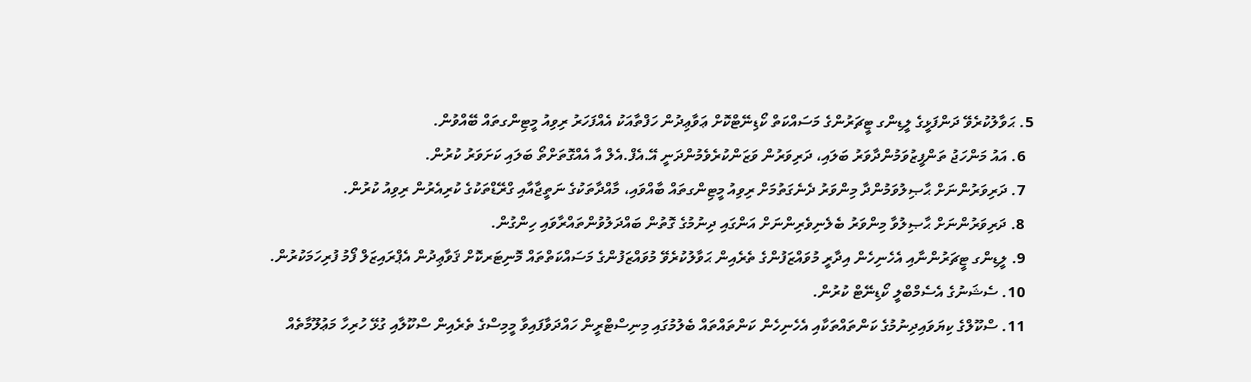5. ޙަވާލުކުރެވޭ ދަންފަޅީގެ ލީޑިންގ ޓީޗަރުންގެ މަސައްކަތް ކޯޑިނޭޓްކޮށް ޢަވާޢިދުން ހަފްތާއަކު އެއްފަހަރު ރިވިއު މީޓިންގތައް ބޭއްވުން.
  6. އައު މަންހަޖު ތަންފީޒުވަމުންދާވަރު ބަލައި، ދަރިވަރުން ވަޒަންކުރެވެމުންދަނީ އޭ.އެފް.އެލް އާ އެއްގޮތަށްތޯ ބަލައި ކަށަވަރު ކުރުން.
  7. ދަރިވަރުންނަށް ޙާޞިލުވަމުންދާ މިންވަރު ދެނެގަތުމަށް ރިވިއު މީޓިންގތައް ބާއްވައި، މާއްދާތަކުގެ ނަތީޖާއާއި ގްރޭޑްތަކުގެ ކުރިއެރުން ރިވިއު ކުރުން.
  8. ދަރިވަރުންނަށް ޙާޞިލުވާ މިންވަރު ބެލެނިވެރިންނަށް އަންގައި ދިނުމުގެ ގޮތުން ބައްދަލުވުންތައްރާވައި ހިންގުން.
  9. ލީޑިންގ ޓީޗަރުންނާއި އެހެނިހެން އިދާރީ މުވައްޒަފުންގެ ތެރެއިން ޙަވާލުކުރެވޭ މުވައްޒަފުންގެ މަސައްކަތްތައް މޮނިޓަރކޮށް ޤަވާޢިދުން އެޕްރައިޒަލް ފޯމު ފުރިހަމަކުރުން.
  10. ސެޝަނުގެ އެސެމްބްލީ ކޯޑިނޭޓް ކުރުން.
  11. ސްކޫލްގެ ކިޔަވައިދިނުމުގެ ކަންތައްތަކާއި އެހެނިހެން ކަންތައްތައް ބެލުމުގައި މިނިސްޓްރީން ހައްދަވާފައިވާ މީމިސްގެ ތެރެއިން ސްކޫލާއި ގުޅޭ ހުރިހާ މަޢުލޫމާތެއް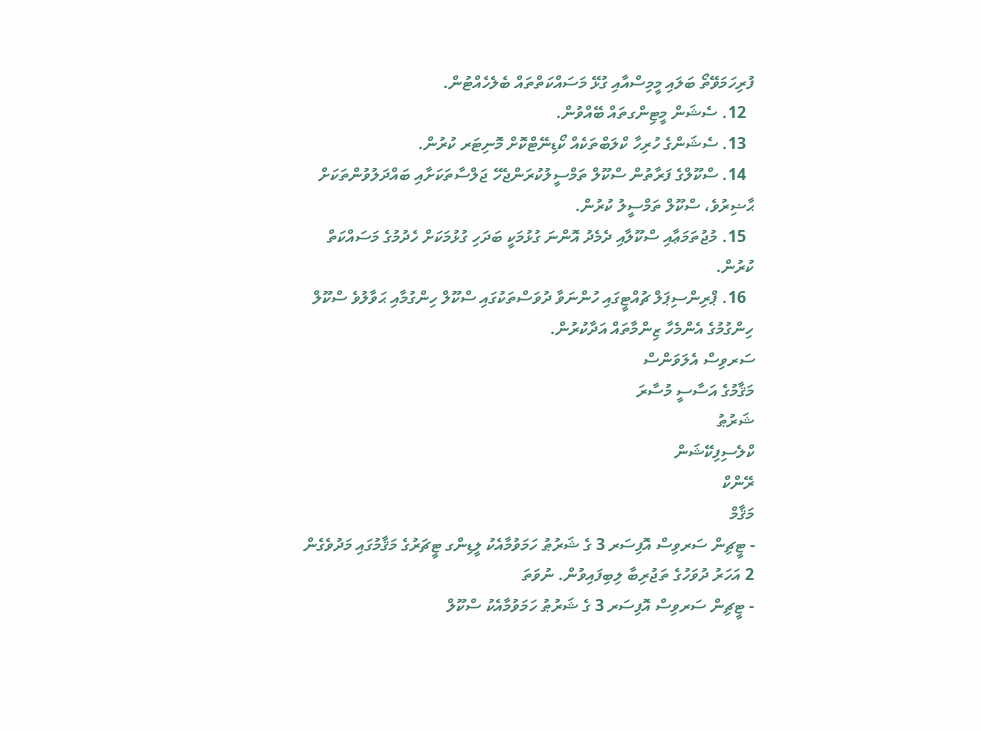ފުރިހަމަވޭތޯ ބަލައި މީމިސްއާއި ގުޅޭ މަސައްކަތްތައް ބެލެހެއްޓުން.
  12. ސެޝަން މީޓިންގތައް ބޭއްވުން.
  13. ސެޝަންގެ ހުރިހާ ކްލަބްތަކެއް ކޯޑިނޭޓްކޮށް މޮނިޓަރ ކުރުން.
  14. ސްކޫލްގެ ފަރާތުން ސްކޫލް ތަމްސީލުކުރަންޖެހޭ ޖަލްސާތަކަށާއި ބައްދަލުވުންތަކަށް ޙާޟިރުވެ، ސްކޫލް ތަމްސީލު ކުރުން.
  15. މުޖުތަމަޢާއި ސްކޫލާއި ދެމެދު އޮންނަ ގުޅުމަކީ ބަދަހި ގުޅުމަކަށް ހެދުމުގެ މަސައްކަތް ކުރުން.
  16. ޕްރިންސިޕަލް ޗުއްޓީގައި ހުންނަވާ ދުވަސްތަކުގައި ސްކޫލް ހިންގުމާއި ޙަވާލުވެ ސްކޫލް ހިންގުމުގެ އެންމެހާ ޒިންމާތައް އަދާކުރުން.
ސަރވިސް އެލަވަންސް
މަޤާމުގެ އަސާސީ މުސާރަ
ޝަރުޠު
ކްލެސިފިކޭޝަން
ރޭންކް
މަޤާމް
- ޓީޗިން ސަރވިސް އޮފިސަރ 3 ގެ ޝަރުޠު ހަމަވުމާއެކު ލީޑިންގ ޓީޗަރުގެ މަޤާމުގައި މަދުވެގެން 2 އަހަރު ދުވަހުގެ ތަޖުރިބާ ލިބިފައިވުން. ނުވަތަ
- ޓީޗިން ސަރވިސް އޮފިސަރ 3 ގެ ޝަރުޠު ހަމަވުމާއެކު ސްކޫލް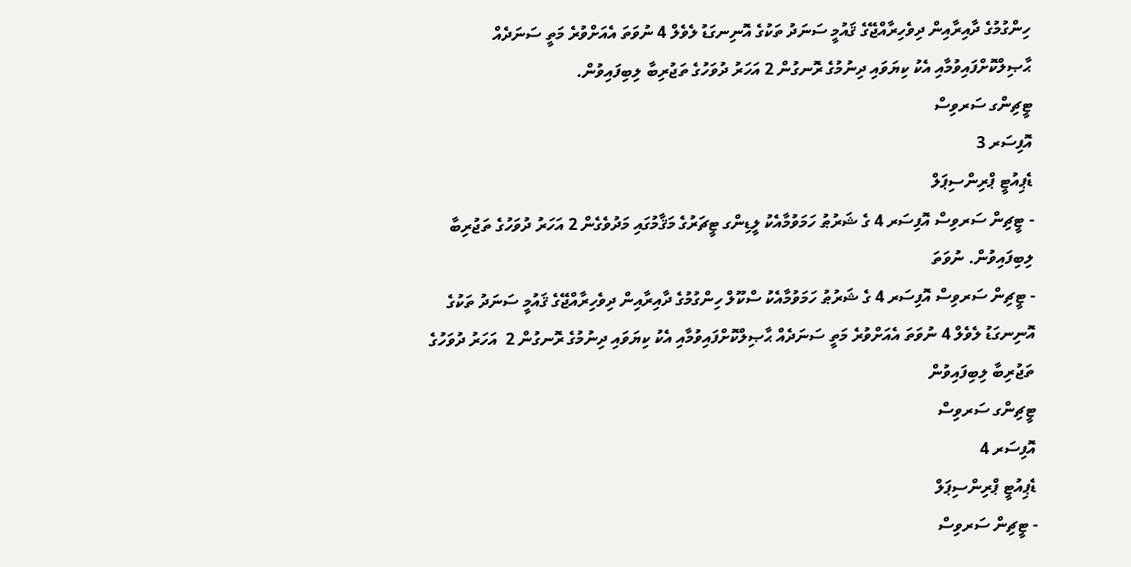ހިންގުމުގެ ދާއިރާއިން ދިވެހިރާއްޖޭގެ ޤައުމީ ސަނަދު ތަކުގެ އޮނިނގަޑު ލެވެލް 4 ނުވަތަ އެއަށްވުރެ މަތީ ސަނަދެއް ޙާޞިލްކޮށްފައިވުމާއި އެކު ކިޔަވައި ދިނުމުގެ ރޮނގުން 2 އަހަރު ދުވަހުގެ ތަޖުރިބާ ލިބިފައިވުން.
ޓީޗިންގ ސަރވިސް
އޮފިސަރ 3
ޑެޕިއުޓީ ޕްރިންސިޕަލް
- ޓީޗިން ސަރވިސް އޮފިސަރ 4 ގެ ޝަރުޠު ހަމަވުމާއެކު ލީޑިންގ ޓީޗަރުގެ މަޤާމުގައި މަދުވެގެން 2 އަހަރު ދުވަހުގެ ތަޖުރިބާ ލިބިފައިވުން. ނުވަތަ
- ޓީޗިން ސަރވިސް އޮފިސަރ 4 ގެ ޝަރުޠު ހަމަވުމާއެކު ސްކޫލް ހިންގުމުގެ ދާއިރާއިން ދިވެހިރާއްޖޭގެ ޤައުމީ ސަނަދު ތަކުގެ އޮނިނގަޑު ލެވެލް 4 ނުވަތަ އެއަށްވުރެ މަތީ ސަނަދެއް ޙާޞިލްކޮށްފައިވުމާއި އެކު ކިޔަވައި ދިނުމުގެ ރޮނގުން 2  އަހަރު ދުވަހުގެ ތަޖުރިބާ ލިބިފައިވުން
ޓީޗިންގ ސަރވިސް
އޮފިސަރ 4
ޑެޕިއުޓީ ޕްރިންސިޕަލް
- ޓީޗިން ސަރވިސް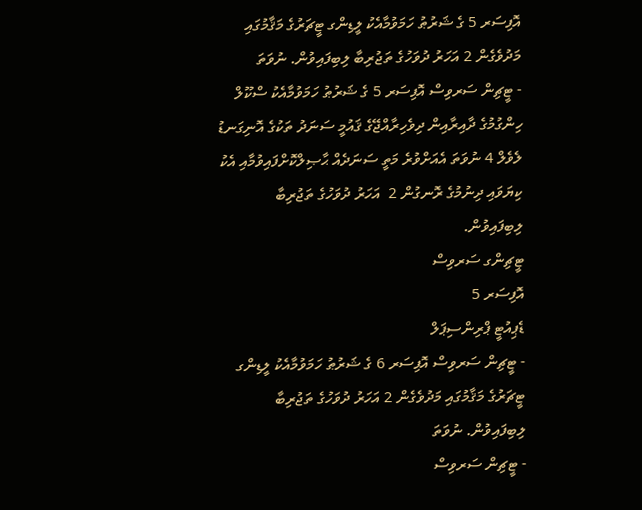އޮފިސަރ 5 ގެ ޝަރުޠު ހަމަވުމާއެކު ލީޑިންގ ޓީޗަރުގެ މަޤާމުގައި މަދުވެގެން 2 އަހަރު ދުވަހުގެ ތަޖުރިބާ ލިބިފައިވުން. ނުވަތަ
- ޓީޗިން ސަރވިސް އޮފިސަރ 5 ގެ ޝަރުޠު ހަމަވުމާއެކު ސްކޫލް ހިންގުމުގެ ދާއިރާއިން ދިވެހިރާއްޖޭގެ ޤައުމީ ސަނަދު ތަކުގެ އޮނިގަނޑު ލެވެލް 4 ނުވަތަ އެއަށްވުރެ މަތީ ސަނަދެއް ޙާޞިލްކޮށްފައިވުމާއި އެކު ކިޔަވައި ދިނުމުގެ ރޮނގުން 2  އަހަރު ދުވަހުގެ ތަޖުރިބާ ލިބިފައިވުން.
ޓީޗިންގ ސަރވިސް
އޮފިސަރ 5
ޑެޕިއުޓީ ޕްރިންސިޕަލް
- ޓީޗިން ސަރވިސް އޮފިސަރ 6 ގެ ޝަރުޠު ހަމަވުމާއެކު ލީޑިންގ ޓީޗަރުގެ މަޤާމުގައި މަދުވެގެން 2 އަހަރު ދުވަހުގެ ތަޖުރިބާ ލިބިފައިވުން. ނުވަތަ
- ޓީޗިން ސަރވިސް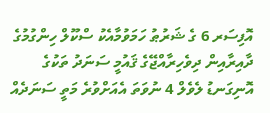އޮފިސަރ 6 ގެ ޝަރުޠު ހަމަވުމާއެކު ސްކޫލް ހިންގުމުގެ ދާއިރާއިން ދިވެހިރާއްޖޭގެ ޤައުމީ ސަނަދު ތަކުގެ އޮނިގަނޑު ލެވެލް 4 ނުވަތަ އެއަށްވުރެ މަތީ ސަނަދެއް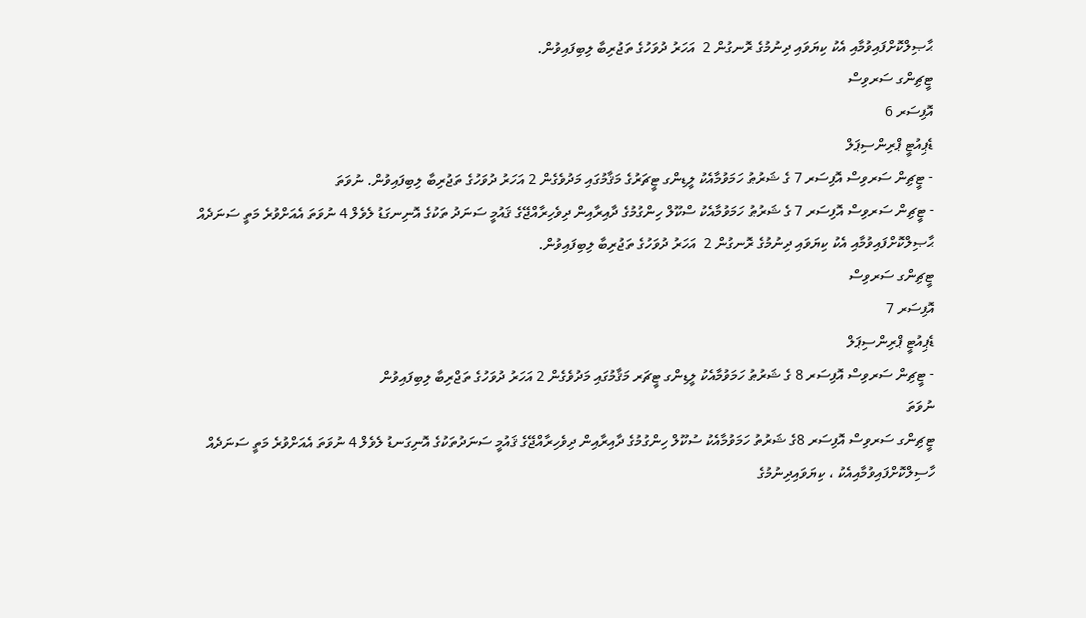ޙާޞިލްކޮށްފައިވުމާއި އެކު ކިޔަވައި ދިނުމުގެ ރޮނގުން 2  އަހަރު ދުވަހުގެ ތަޖުރިބާ ލިބިފައިވުން.
ޓީޗިންގ ސަރވިސް
އޮފިސަރ 6
ޑެޕިއުޓީ ޕްރިންސިޕަލް
- ޓީޗިން ސަރވިސް އޮފިސަރ 7 ގެ ޝަރުޠު ހަމަވުމާއެކު ލީޑިންގ ޓީޗަރުގެ މަޤާމުގައި މަދުވެގެން 2 އަހަރު ދުވަހުގެ ތަޖުރިބާ ލިބިފައިވުން. ނުވަތަ
- ޓީޗިން ސަރވިސް އޮފިސަރ 7 ގެ ޝަރުޠު ހަމަވުމާއެކު ސްކޫލް ހިންގުމުގެ ދާއިރާއިން ދިވެހިރާއްޖޭގެ ޤައުމީ ސަނަދު ތަކުގެ އޮނިނގަޑު ލެވެލް 4 ނުވަތަ އެއަށްވުރެ މަތީ ސަނަދެއް ޙާޞިލްކޮށްފައިވުމާއި އެކު ކިޔަވައި ދިނުމުގެ ރޮނގުން 2  އަހަރު ދުވަހުގެ ތަޖުރިބާ ލިބިފައިވުން.
ޓީޗިންގ ސަރވިސް
އޮފިސަރ 7
ޑެޕިއުޓީ ޕްރިންސިޕަލް
- ޓީޗިން ސަރވިސް އޮފިސަރ 8 ގެ ޝަރުޠު ހަމަވުމާއެކު ލީޑިންގ ޓީޗަރ މަޤާމުގައި މަދުވެގެން 2 އަހަރު ދުވަހުގެ ތަޖްރިބާ ލިބިފައިވުން
ނުވަތަ
ޓީޗިންގ ސަރވިސް އޮފިސަރ 8ގެ ޝަރުތު ހަމަވުމާއެކު ސުކޫލް ހިންގުމުގެ ދާއިރާއިން ދިވެހިރާއްޖޭގެ ޤައުމީ ސަނަދުތަކުގެ އޮނިގަނޑު ލެވެލް 4 ނުވަތަ އެއަށްވުރެ މަތީ ސަނަދެއް ހާސިލްކޮށްފައިވުމާއިއެކު ، ކިޔަވައިދިނުމުގެ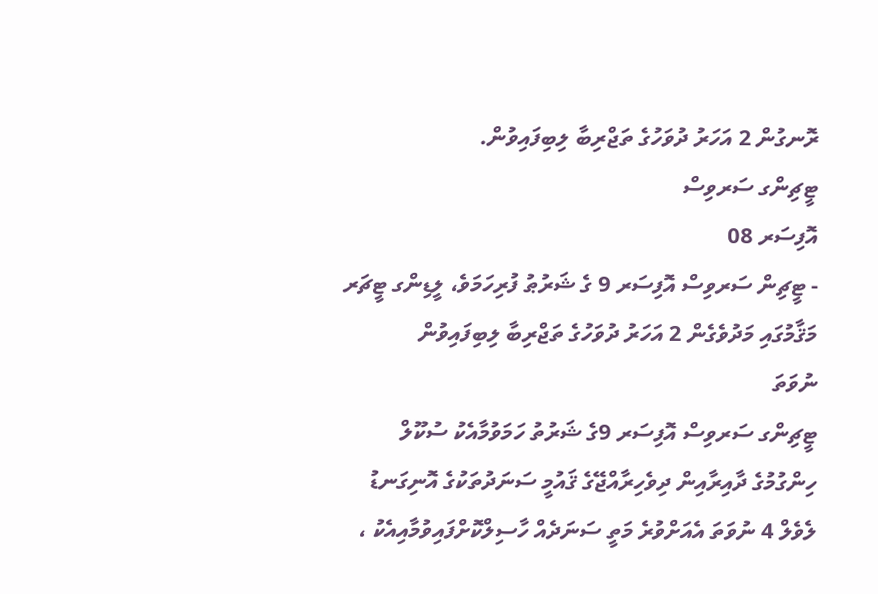ރޮނގުން 2 އަހަރު ދުވަހުގެ ތަޖްރިބާ ލިބިފައިވުން.
ޓީޗިންގ ސަރވިސް
އޮފިސަރ 08
- ޓީޗިން ސަރވިސް އޮފިސަރ 9 ގެ ޝަރުޠު ފުރިހަމަވެ، ލީޑިންގ ޓީޗަރ މަޤާމުގައި މަދުވެގެން 2 އަހަރު ދުވަހުގެ ތަޖްރިބާ ލިބިފައިވުން
ނުވަތަ
ޓީޗިންގ ސަރވިސް އޮފިސަރ 9ގެ ޝަރުތު ހަމަވުމާއެކު ސުކޫލް ހިންގުމުގެ ދާއިރާއިން ދިވެހިރާއްޖޭގެ ޤައުމީ ސަނަދުތަކުގެ އޮނިގަނޑު ލެވެލް 4 ނުވަތަ އެއަށްވުރެ މަތީ ސަނަދެއް ހާސިލްކޮށްފައިވުމާއިއެކު ،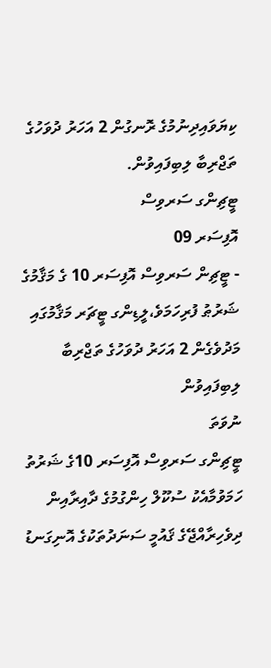ކިޔަވައިދިނުމުގެ ރޮނގުން 2 އަހަރު ދުވަހުގެ ތަޖްރިބާ ލިބިފައިވުން.
ޓީޗިންގ ސަރވިސް
އޮފިސަރ 09
- ޓީޗިން ސަރވިސް އޮފިސަރ 10 ގެ މަޤާމުގެ ޝަރުޠު ފުރިހަމަވެ،ލީޑިންގ ޓީޗަރ މަޤާމުގައި މަދުވެގެން 2 އަހަރު ދުވަހުގެ ތަޖްރިބާ ލިބިފައިވުން
ނުވަތަ
ޓީޗިންގ ސަރވިސް އޮފިސަރ 10ގެ ޝަރުތު ހަމަވުމާއެކު ސުކޫލް ހިންގުމުގެ ދާއިރާއިން ދިވެހިރާއްޖޭގެ ޤައުމީ ސަނަދުތަކުގެ އޮނިގަނޑު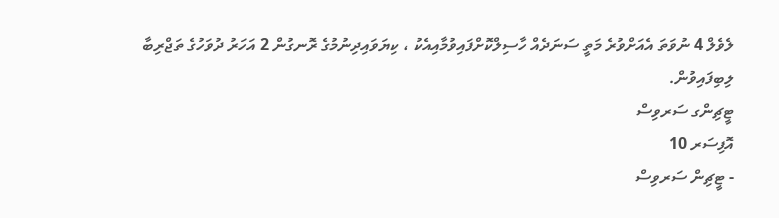ލެވެލް 4 ނުވަތަ އެއަށްވުރެ މަތީ ސަނަދެއް ހާސިލްކޮށްފައިވުމާއިއެކު ، ކިޔަވައިދިނުމުގެ ރޮނގުން 2 އަހަރު ދުވަހުގެ ތަޖްރިބާ ލިބިފައިވުން.
ޓީޗިންގ ސަރވިސް
އޮފިސަރ 10
- ޓީޗިން ސަރވިސް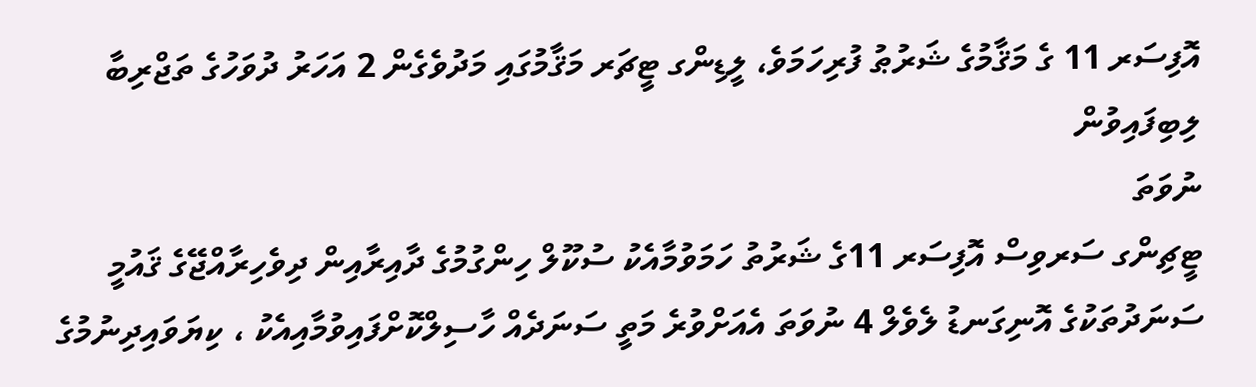އޮފިސަރ 11 ގެ މަޤާމުގެ ޝަރުޠު ފުރިހަމަވެ، ލީޑިންގ ޓީޗަރ މަޤާމުގައި މަދުވެގެން 2 އަހަރު ދުވަހުގެ ތަޖްރިބާ ލިބިފައިވުން
ނުވަތަ
ޓީޗިންގ ސަރވިސް އޮފިސަރ 11ގެ ޝަރުތު ހަމަވުމާއެކު ސުކޫލް ހިންގުމުގެ ދާއިރާއިން ދިވެހިރާއްޖޭގެ ޤައުމީ ސަނަދުތަކުގެ އޮނިގަނޑު ލެވެލް 4 ނުވަތަ އެއަށްވުރެ މަތީ ސަނަދެއް ހާސިލްކޮށްފައިވުމާއިއެކު ، ކިޔަވައިދިނުމުގެ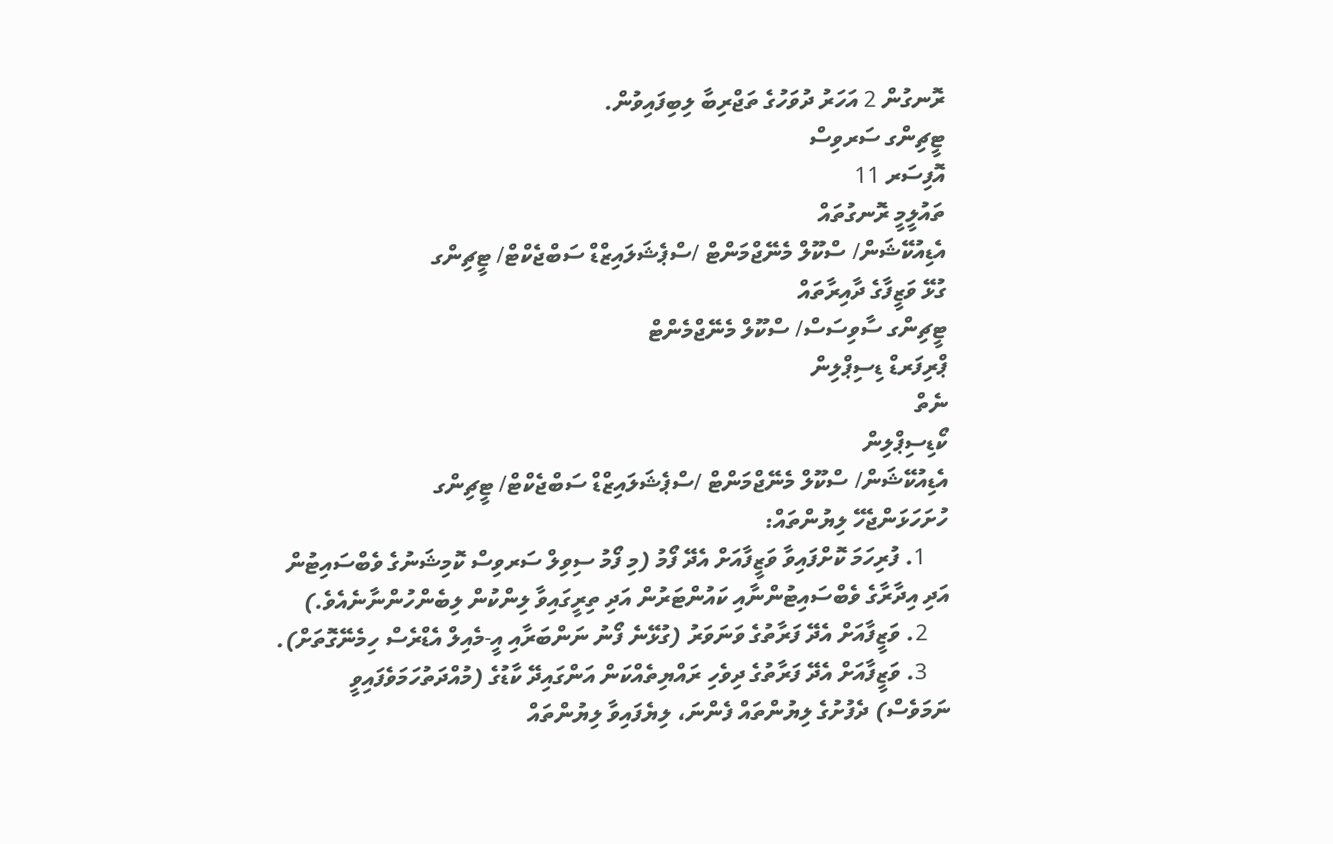ރޮނގުން 2 އަހަރު ދުވަހުގެ ތަޖްރިބާ ލިބިފައިވުން.
ޓީޗިންގ ސަރވިސް
އޮފިސަރ 11
ތައުލީމީ ރޮނގުތައް
އެޑިއުކޭޝަން/ ސްކޫލް މެނޭޖްމަންޓް /ސްޕެޝަލައިޒްޑް ސަބްޖެކްޓް/ ޓީޗިންގ
ގުޅޭ ވަޒީފާގެ ދާއިރާތައް
ޓީޗިންގ ސާވިސަސް/ ސްކޫލް މެނޭޖްމެންޓް
ޕްރިފަރޑް ޑިސިޕްލިން
ނެތް
ކޯޑިސިޕްލިން
އެޑިއުކޭޝަން/ ސްކޫލް މެނޭޖްމަންޓް /ސްޕެޝަލައިޒްޑް ސަބްޖެކްޓް/ ޓީޗިންގ
ހުށަހަޅަންޖެހޭ ލިޔުންތައް:
    1. ފުރިހަމަ ކޮށްފައިވާ ވަޒީފާއަށް އެދޭ ފޯމު (މި ފޯމު ސިވިލް ސަރވިސް ކޮމިޝަނުގެ ވެބްސައިޓުން އަދި އިދާރާގެ ވެބްސައިޓުންނާއި ކައުންޓަރުން އަދި ތިރީގައިވާ ލިންކުން ލިބެންހުންނާނެއެވެ.)
    2. ވަޒީފާއަށް އެދޭ ފަރާތުގެ ވަނަވަރު (ގުޅޭނެ ފޯނު ނަންބަރާއި އީ-މެއިލް އެޑްރެސް ހިމެނޭގޮތަށް).
    3. ވަޒީފާއަށް އެދޭ ފަރާތުގެ ދިވެހި ރައްޔިތެއްކަން އަންގައިދޭ ކާޑުގެ (މުއްދަތުހަމަވެފައިވީ ނަމަވެސް) ދެފުށުގެ ލިޔުންތައް ފެންނަ، ލިޔެފައިވާ ލިޔުންތައް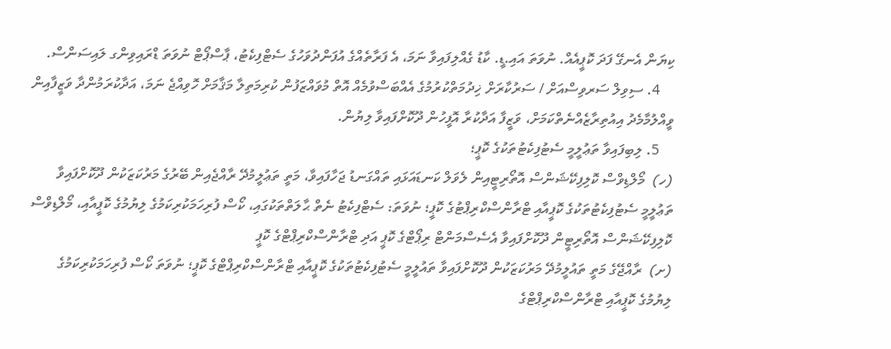ކިޔަން އެނގޭ ފަދަ ކޮޕީއެއް. ނުވަތަ އައި.ޑީ. ކާޑު ގެއްލިފައިވާ ނަމަ، އެ ފަރާތެއްގެ އުފަންދުވަހުގެ ސެޓްފިކެޓު، ޕާސްޕޯޓް ނުވަތަ ޑްރައިވިންގ ލައިސަންސް.
    4. ސިވިލް ސަރވިސްއަށް / ސަރުކާރަށް ޚިދުމަތްކުރުމުގެ އެއްބަސްވުމެއް އޮތް މުވައްޒަފުން ކުރިމަތިލާ މަޤާމަށް ހޮވިއްޖެ ނަމަ، އަދާކުރަމުންދާ ވަޒީފާއިން ވީއްލުމާމެދު އިއުތިރާޒެއްނެތްކަމަށް، ވަޒީފާ އަދާކުރާ އޮފީހުން ދޫކޮށްފައިވާ ލިޔުން.
    5. ލިބިފައިވާ ތަޢުލީމީ ސެޓުފިކެޓުތަކުގެ ކޮޕީ؛
(ހ)  މޯލްޑިވްސް ކޮލިފިކޭޝަންސް އޮތޯރިޓީއިން ލެވަލް ކަނޑައަޅައި ތައްގަނޑު ޖަހާފައިވާ، މަތީ ތަޢުލީމުދޭ ރާއްޖެއިން ބޭރުގެ މަރުކަޒަކުން ދޫކޮށްފައިވާ ތަޢުލީމީ ސެޓުފިކެޓުތަކުގެ ކޮޕީއާއި ޓްރާންސްކްރިޕްޓުގެ ކޮޕީ؛ ނުވަތަ: ސެޓްފިކެޓު ނެތް ޙާލަތްތަކުގައި، ކޯސް ފުރިހަމަކުރިކަމުގެ ލިޔުމުގެ ކޮޕީއާއި، މޯލްޑިވްސް ކޮލިފިކޭޝަންސް އޮތޯރިޓީން ދޫކޮށްފައިވާ އެސެސްމަންޓް ރިޕޯޓްގެ ކޮޕީ އަދި ޓްރާންސްކްރިޕްޓްގެ ކޮޕީ
(ށ)  ރާއްޖޭގެ މަތީ ތައުލީމުދޭ މަރުކަޒަކުން ދޫކޮށްފައިވާ ތައުލީމީ ސެޓުފިކެޓުތަކުގެ ކޮޕީއާއި ޓްރާންސްކްރިޕްޓްގެ ކޮޕީ؛ ނުވަތަ ކޯސް ފުރިހަމަކުރިކަމުގެ ލިޔުމުގެ ކޮޕީއާއި ޓްރާންސްކްރިޕްޓްގެ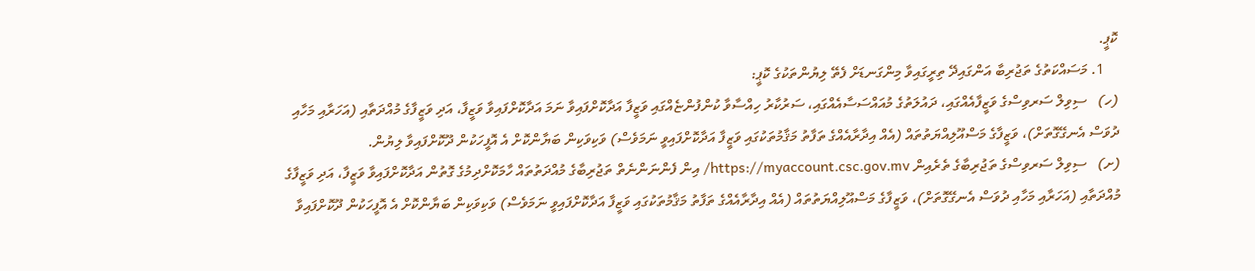ކޮޕީ.
    1. މަސައްކަތުގެ ތަޖުރިބާ އަންގައިދޭ ތިރީގައިވާ މިންގަނޑަށް ފެތޭ ލިޔުންތަކުގެ ކޮޕީ:
(ހ)   ސިވިލް ސަރވިސްގެ ވަޒީފާއެއްގައި، ދައުލަތުގެ މުއައްސަސާއެއްގައި، ސަރުކާރު ހިއްސާވާ ކުންފުންޏެއްގައި ވަޒީފާ އަދާކޮށްފައިވާ ނަމަ އަދާކޮށްފައިވާ ވަޒީފާ، އަދި ވަޒީފާގެ މުއްދަތާއި (އަހަރާއި މަހާއި ދުވަސް އެނގޭގޮތަށް)، ވަޒީފާގެ މަސްއޫލިއްޔަތުތައް (އެއް އިދާރާއެއްގެ ތަފާތު މަޤާމުތަކުގައި ވަޒީފާ އަދާކޮށްފައިވީ ނަމަވެސް) ވަކިވަކިން ބަޔާންކޮށް އެ އޮފީހަކުން ދޫކޮށްފައިވާ ލިޔުން.
(ށ)   ސިވިލް ސަރވިސްގެ ތަޖުރިބާގެ ތެރެއިން https://myaccount.csc.gov.mv/ އިން ފެންނަންނެތް ތަޖުރިބާގެ މުއްދަތުތައް ހާމަކޮށްދިމުގެ ގޮތުން އަދާކޮށްފައިވާ ވަޒީފާ، އަދި ވަޒީފާގެ މުއްދަތާއި (އަހަރާއި މަހާއި ދުވަސް އެނގޭގޮތަށް)، ވަޒީފާގެ މަސްއޫލިއްޔަތުތައް (އެއް އިދާރާއެއްގެ ތަފާތު މަޤާމުތަކުގައި ވަޒީފާ އަދާކޮށްފައިވީ ނަމަވެސް) ވަކިވަކިން ބަޔާންކޮށް އެ އޮފީހަކުން ދޫކޮށްފައިވާ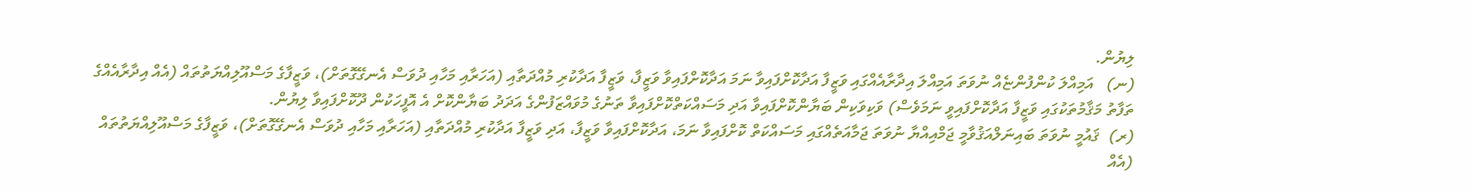ލިޔުން.
(ނ)   އަމިއްލަ ކުންފުންޏެއް ނުވަތަ އަމިއްލަ އިދާރާއެއްގައި ވަޒީފާ އަދާކޮށްފައިވާ ނަމަ އަދާކޮށްފައިވާ ވަޒީފާ، ވަޒީފާ އަދާކުރި މުއްދަތާއި (އަހަރާއި މަހާއި ދުވަސް އެނގޭގޮތަށް)، ވަޒީފާގެ މަސްއޫލިއްޔަތުތައް (އެއް އިދާރާއެއްގެ ތަފާތު މަޤާމުތަކުގައި ވަޒީފާ އަދާކޮށްފައިވީ ނަމަވެސް) ވަކިވަކިން ބަޔާންކޮށްފައިވާ އަދި މަސައްކަތްކޮށްފައިވާ ތަނުގެ މުވައްޒަފުންގެ އަދަދު ބަޔާންކޮށް އެ އޮފީހަކުން ދޫކޮށްފައިވާ ލިޔުން.
(ރ)  ޤައުމީ ނުވަތަ ބައިނަލްއަޤުވާމީ ޖަމްއިއްޔާ ނުވަތަ ޖަމާއަތެއްގައި މަސައްކަތް ކޮށްފައިވާ ނަމަ، އަދާކޮށްފައިވާ ވަޒީފާ، އަދި ވަޒީފާ އަދާކުރި މުއްދަތާއި (އަހަރާއި މަހާއި ދުވަސް އެނގޭގޮތަށް)، ވަޒީފާގެ މަސްއޫލިއްޔަތުތައް (އެއް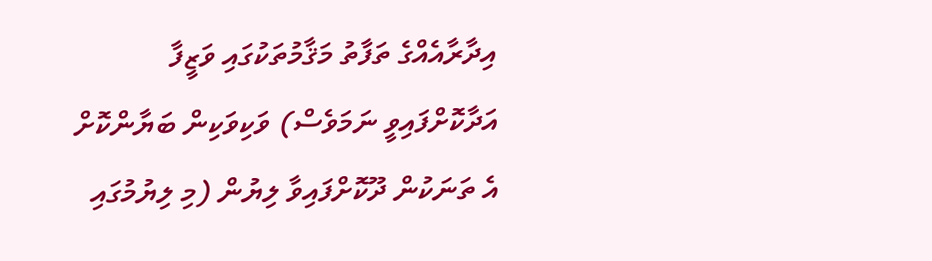އިދާރާއެއްގެ ތަފާތު މަޤާމުތަކުގައި ވަޒީފާ އަދާކޮށްފައިވީ ނަމަވެސް) ވަކިވަކިން ބަޔާންކޮށް އެ ތަނަކުން ދޫކޮށްފައިވާ ލިޔުން (މި ލިޔުމުގައި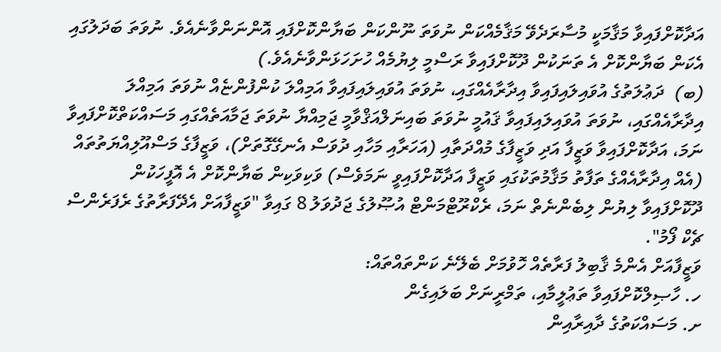އަދާކޮށްފައިވާ މަޤާމަކީ މުސާރަދެވޭ މަޤާމެއްކަން ނުވަތަ ނޫންކަން ބަޔާންކޮށްފައި އޮންނަންވާނެއެވެ. ނުވަތަ ބަދަލުގައި އެކަން ބަޔާންކޮށް އެ ތަނަކުން ދޫކޮށްފައިވާ ރަސްމީ ލިޔުމެއް ހުށަހަޅަންވާނެއެވެ.)
(ބ)  ދަޢުލަތުގެ އުވައިލައިފައިވާ އިދާރާއެއްގައި، ނުވަތަ އުވައިލައިފައިވާ އަމިއްލަ ކުންފުންޏެއް ނުވަތަ އަމިއްލަ އިދާރާއެއްގައި، ނުވަތަ އުވައިލައިފައިވާ ޤައުމީ ނުވަތަ ބައިނަލްއަޤްވާމީ ޖަމިއްޔާ ނުވަތަ ޖަމާއަތެއްގައި މަސައްކަތްކޮށްފައިވާ ނަމަ، އަދާކޮށްފައިވާ ވަޒީފާ އަދި ވަޒީފާގެ މުއްދަތާއި (އަހަރާއި މަހާއި ދުވަސް އެނގޭގޮތަށް)، ވަޒީފާގެ މަސްއޫލިއްޔަތުތައް (އެއް އިދާރާއެއްގެ ތަފާތު މަޤާމުތަކުގައި ވަޒީފާ އަދާކޮށްފައިވީ ނަމަވެސް) ވަކިވަކިން ބަޔާންކޮށް އެ އޮފީހަކުން ދޫކޮށްފައިވާ ލިޔުން ލިބެންނެތް ނަމަ، ރެކްރޫޓްމަންޓް އުޞޫލުގެ ޖަދުވަލު 8 ގައިވާ "ވަޒީފާއަށް އެދޭފަރާތުގެ ރެފަރެންސް ޗެކް ފޯމު".
ވަޒީފާއަށް އެންމެ ޤާބިލު ފަރާތެއް ހޮވުމަށް ބެލޭނެ ކަންތައްތައް:
ހ. ހާޞިލްކޮށްފައިވާ ތަޢުލީމާއި، ތަމްރީނަށް ބަލައިގެން
ށ. މަސައްކަތުގެ ދާއިރާއިން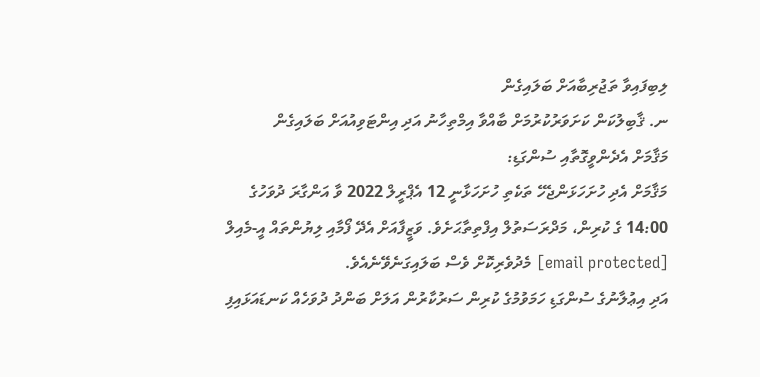ލިބިފައިވާ ތަޖުރިބާއަށް ބަލައިގެން
ނ. ޤާބިލުކަން ކަށަވަރުކުރުމަށް ބާއްވާ އިމްތިހާނު އަދި އިންޓަވިއުއަށް ބަލައިގެން
މަޤާމަށް އެދެންވީގޮތާއި ސުންގަޑި:
މަޤާމަށް އެދި ހުށަހަޅަންޖެހޭ ތަކެތި ހުށަހަޅާނީ 12 އެޕްރީލް 2022 ވާ އަންގާރަ ދުވަހުގެ 14:00 ގެ ކުރިން، މަދްރަސަތުލް އިފްތިތާޙަށެވެ. ވަޒީފާއަށް އެދޭ ފޯމާއި ލިޔުންތައް އީ-މެއިލް [email protected] މެދުވެރިކޮށް ވެސް ބަލައިގަނެވޭނެއެވެ.
އަދި އިޢުލާނުގެ ސުންގަޑި ހަމަވުމުގެ ކުރިން ސަރުކާރުން އަލަށް ބަންދު ދުވަހެއް ކަނޑައަޅައިފި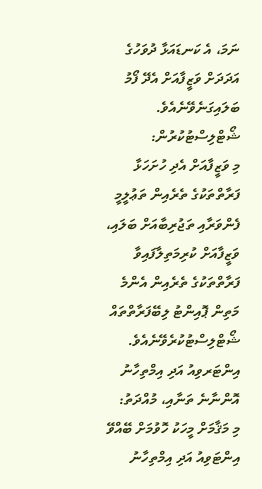ނަމަ، އެ ކަނޑައަޅާ ދުވަހުގެ އަދަދަށް ވަޒީފާއަށް އެދޭ ފޯމު ބަލައިގަނެވޭނެއެވެ.
ޝޯޓްލިސްޓުކުރުން:
މި ވަޒީފާއަށް އެދި ހުށަހަޅާ ފަރާތްތަކުގެ ތެރެއިން ތަޢުލީމީ ފެންވަރާއި ތަޖުރިބާއަށް ބަލައި، ވަޒީފާއަށް ކުރިމަތިލާފައިވާ ފަރާތްތަކުގެ ތެރެއިން އެންމެ މަތިން ޕޮއިންޓު ލިބޭފަރާތްތައް ޝޯޓްލިސްޓުކުރެވޭނެއެވެ.
އިންޓަރވިއު އަދި އިމްތިހާނު އޮންނާނެ ތަނާއި، މުއްދަތު:
މި މަޤާމަށް މީހަކު ހޮވުމަށް ބޭއްވޭ އިންޓަވިއު އަދި އިމްތިހާނު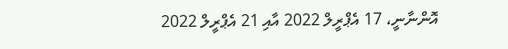އޮންނާނީ، 17 އެޕްރީލް 2022 އާއި 21 އެޕްރީލް 2022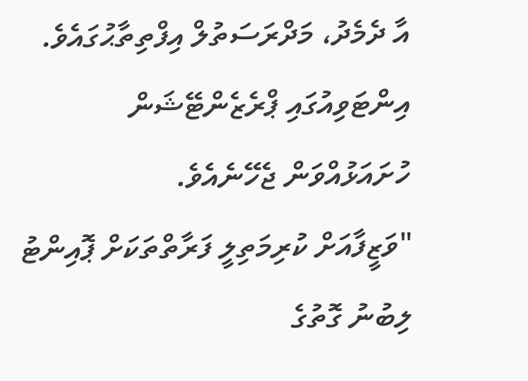އާ ދެމެދު، މަދްރަސަތުލް އިފްތިތާޙުގައެވެ.
އިންޓަވިއުގައި ޕްރެޒެންޓޭޝަން ހުށައަޅުއްވަން ޖެހޭނެއެވެ.
"ވަޒީފާއަށް ކުރިމަތިލީ ފަރާތްތަކަށް ޕޮއިންޓު ލިބުނު ގޮތުގެ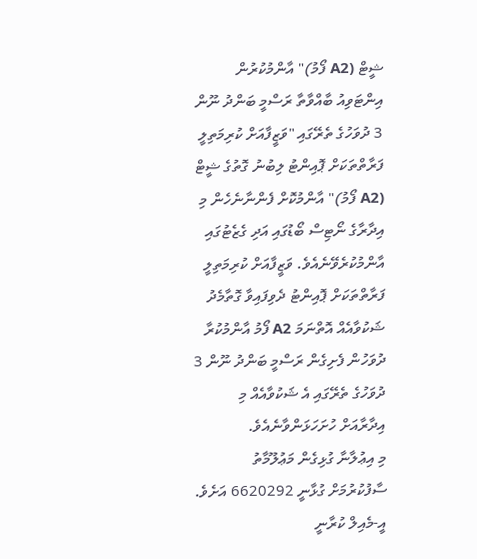ޝީޓް (A2 ފޯމު)" އާންމުކުރުން
އިންޓަވިއު ބާއްވާތާ ރަސްމީ ބަންދު ނޫން 3 ދުވަހުގެ ތެރޭގައި "ވަޒީފާއަށް ކުރިމަތިލީ ފަރާތްތަކަށް ޕޮއިންޓު ލިބުނު ގޮތުގެ ޝީޓް (A2 ފޯމު)" އާންމުކޮށް ފެންނާނެހެން މި އިދާރާގެ ނޯޓިސް ބޯޑުގައި އަދި ގެޒެޓުގައި އާންމުކުރެވޭނެއެވެ. ވަޒީފާއަށް ކުރިމަތިލީ ފަރާތްތަކަށް ޕޮއިންޓު ދެވިފައިވާ ގޮތާމެދު ޝަކުވާއެއް އޮތްނަމަ A2 ފޯމު އާންމުކުރާ ދުވަހުން ފެށިގެން ރަސްމީ ބަންދު ނޫން 3 ދުވަހުގެ ތެރޭގައި އެ ޝަކުވާއެއް މި އިދާރާއަށް ހުށަހަޅަންވާނެއެވެ.
މި އިޢުލާނާ ގުޅިގެން މަޢުލޫމާތު ސާފުކުރުމަށް ގުޅާނީ 6620292 އަށެވެ. އީ-މެއިލް ކުރާނީ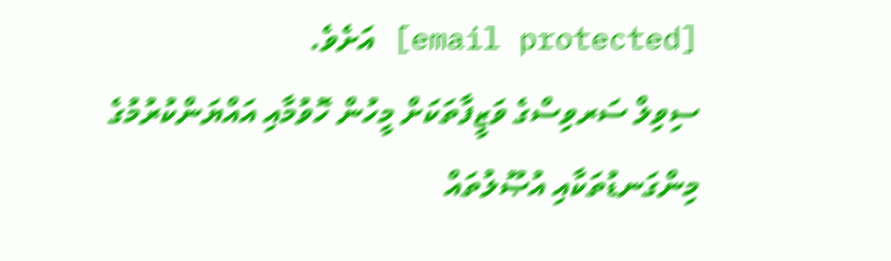[email protected] އަށެވެ.
ސިވިލް ސަރވިސްގެ ވަޒީފާތަކަށް މީހުން ހޮވުމާއި އައްޔަންކުރުމުގެ މިންގަނޑުތަކާއި އުޞޫލުތައް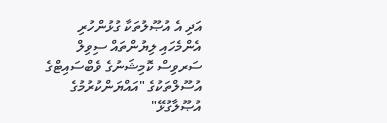އަދި އެ އުޞޫލުތަކާ ގުޅުންހުރި އެންމެހައި ލިޔުންތައް ސިވިލް ސަރވިސް ކޮމިޝަނުގެ ވެބްސައިޓްގެ އުސޫލްތަކުގެ "އައްޔަންކުރުމުގެ އުޞޫލާގުޅޭ"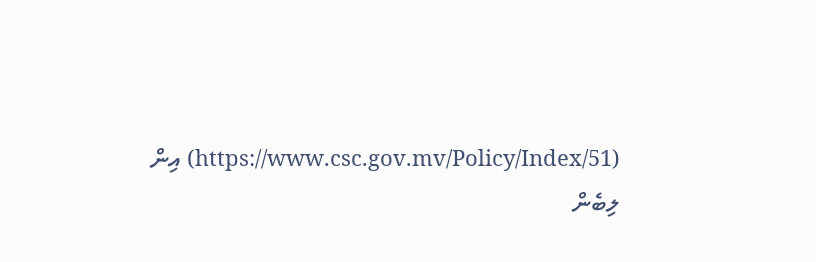(https://www.csc.gov.mv/Policy/Index/51) އިން ލިބެން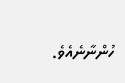ހުންނާނެއެވެ.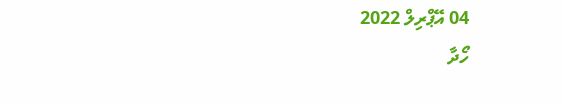04 އޭޕްރިލް 2022
ހޯދާ